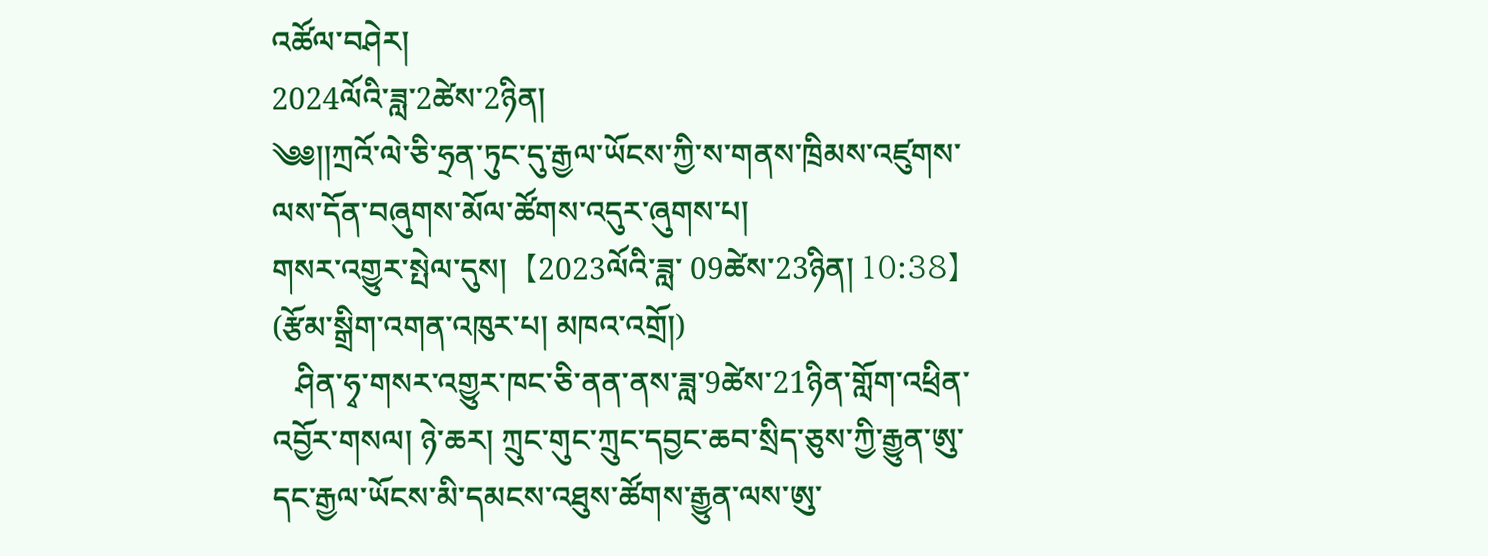འཚོལ་བཤེར།
2024ལོའི་ཟླ་2ཚེས་2ཉིན།
༄༅།།ཀྲའོ་ལེ་ཅི་ཧྲན་ཏུང་དུ་རྒྱལ་ཡོངས་ཀྱི་ས་གནས་ཁྲིམས་འཛུགས་ལས་དོན་བཞུགས་མོལ་ཚོགས་འདུར་ཞུགས་པ།
གསར་འགྱུར་སྤེལ་དུས།  【2023ལོའི་ཟླ་ 09ཚེས་23ཉིན། 10:38】   (རྩོམ་སྒྲིག་འགན་འཁུར་པ། མཁའ་འགྲོ།)
   ཤིན་ཧྭ་གསར་འགྱུར་ཁང་ཅི་ནན་ནས་ཟླ་9ཚེས་21ཉིན་གློག་འཕྲིན་འབྱོར་གསལ། ཉེ་ཆར། ཀྲུང་གུང་ཀྲུང་དབྱང་ཆབ་སྲིད་ཅུས་ཀྱི་རྒྱུན་ཨུ་དང་རྒྱལ་ཡོངས་མི་དམངས་འཐུས་ཚོགས་རྒྱུན་ལས་ཨུ་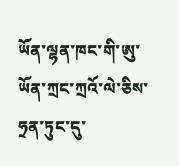ཡོན་ལྷན་ཁང་གི་ཨུ་ཡོན་ཀྲང་ཀྲའོ་ལེ་ཅིས་ཧྲན་ཏུང་དུ་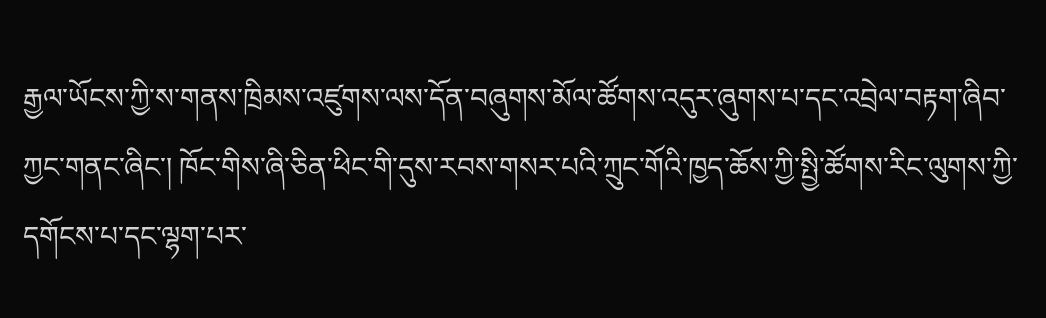རྒྱལ་ཡོངས་ཀྱི་ས་གནས་ཁྲིམས་འཛུགས་ལས་དོན་བཞུགས་མོལ་ཚོགས་འདུར་ཞུགས་པ་དང་འབྲེལ་བརྟག་ཞིབ་ཀྱང་གནང་ཞིང་། ཁོང་གིས་ཞི་ཅིན་ཕིང་གི་དུས་རབས་གསར་པའི་ཀྲུང་གོའི་ཁྱད་ཆོས་ཀྱི་སྤྱི་ཚོགས་རིང་ལུགས་ཀྱི་དགོངས་པ་དང་ལྷག་པར་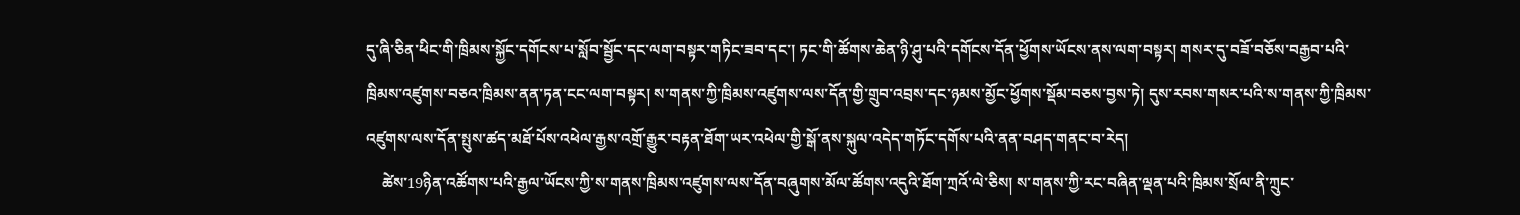དུ་ཞི་ཅིན་ཕིང་གི་ཁྲིམས་སྐྱོང་དགོངས་པ་སློབ་སྦྱོང་དང་ལག་བསྟར་གཏིང་ཟབ་དང་། ཏང་གི་ཚོགས་ཆེན་ཉི་ཤུ་པའི་དགོངས་དོན་ཕྱོགས་ཡོངས་ནས་ལག་བསྟར། གསར་དུ་བཟོ་བཅོས་བརྒྱབ་པའི་ཁྲིམས་འཛུགས་བཅའ་ཁྲིམས་ནན་ཏན་ངང་ལག་བསྟར། ས་གནས་ཀྱི་ཁྲིམས་འཛུགས་ལས་དོན་གྱི་གྲུབ་འབྲས་དང་ཉམས་མྱོང་ཕྱོགས་སྡོམ་བཅས་བྱས་ཏེ། དུས་རབས་གསར་པའི་ས་གནས་ཀྱི་ཁྲིམས་འཛུགས་ལས་དོན་སྤུས་ཚད་མཐོ་པོས་འཕེལ་རྒྱས་འགྲོ་རྒྱུར་བརྟན་ཐོག་ཡར་འཕེལ་གྱི་སྒོ་ནས་སྐུལ་འདེད་གཏོང་དགོས་པའི་ནན་བཤད་གནང་བ་རེད།
    ཚེས་19ཉིན་འཚོགས་པའི་རྒྱལ་ཡོངས་ཀྱི་ས་གནས་ཁྲིམས་འཛུགས་ལས་དོན་བཞུགས་མོལ་ཚོགས་འདུའི་ཐོག་ཀྲའོ་ལེ་ཅིས། ས་གནས་ཀྱི་རང་བཞིན་ལྡན་པའི་ཁྲིམས་སྲོལ་ནི་ཀྲུང་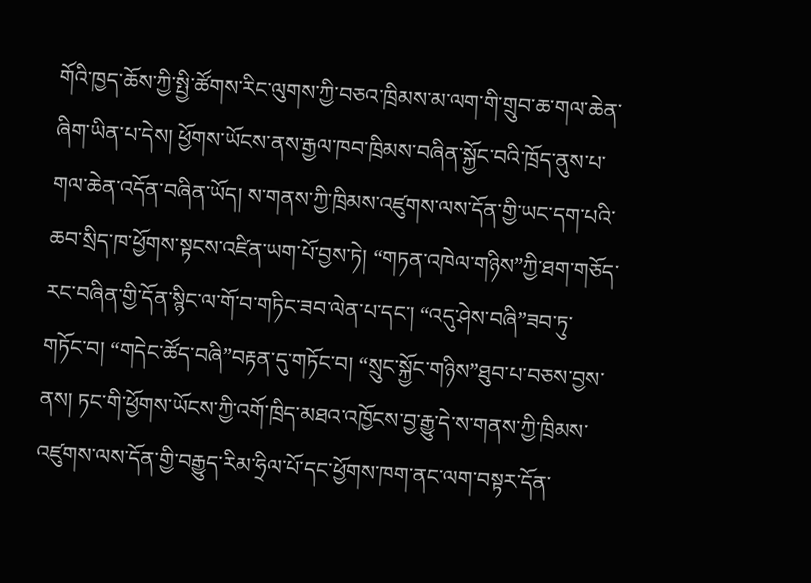གོའི་ཁྱད་ཆོས་ཀྱི་སྤྱི་ཚོགས་རིང་ལུགས་ཀྱི་བཅའ་ཁྲིམས་མ་ལག་གི་གྲུབ་ཆ་གལ་ཆེན་ཞིག་ཡིན་པ་དེས། ཕྱོགས་ཡོངས་ནས་རྒྱལ་ཁབ་ཁྲིམས་བཞིན་སྐྱོང་བའི་ཁྲོད་ནུས་པ་གལ་ཆེན་འདོན་བཞིན་ཡོད། ས་གནས་ཀྱི་ཁྲིམས་འཛུགས་ལས་དོན་གྱི་ཡང་དག་པའི་ཆབ་སྲིད་ཁ་ཕྱོགས་སྟངས་འཛིན་ཡག་པོ་བྱས་ཏེ། “གཏན་འཁེལ་གཉིས”ཀྱི་ཐག་གཅོད་རང་བཞིན་གྱི་དོན་སྙིང་ལ་གོ་བ་གཏིང་ཟབ་ལེན་པ་དང་། “འདུ་ཤེས་བཞི”ཟབ་ཏུ་གཏོང་བ། “གདེང་ཚོད་བཞི”བརྟན་དུ་གཏོང་བ། “སྲུང་སྐྱོང་གཉིས”ཐུབ་པ་བཅས་བྱས་ནས། ཏང་གི་ཕྱོགས་ཡོངས་ཀྱི་འགོ་ཁྲིད་མཐའ་འཁྱོངས་བྱ་རྒྱུ་དེ་ས་གནས་ཀྱི་ཁྲིམས་འཛུགས་ལས་དོན་གྱི་བརྒྱུད་རིམ་ཧྲིལ་པོ་དང་ཕྱོགས་ཁག་ནང་ལག་བསྟར་དོན་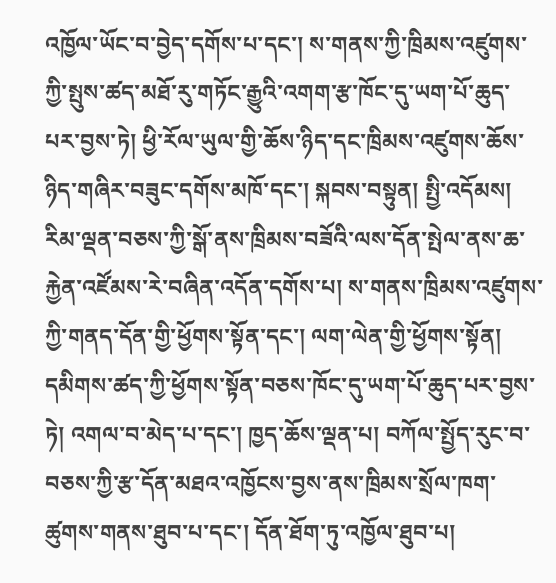འཁྱོལ་ཡོང་བ་བྱེད་དགོས་པ་དང་། ས་གནས་ཀྱི་ཁྲིམས་འཛུགས་ཀྱི་སྤུས་ཚད་མཐོ་རུ་གཏོང་རྒྱུའི་འགག་རྩ་ཁོང་དུ་ཡག་པོ་ཆུད་པར་བྱས་ཏེ། ཕྱི་རོལ་ཡུལ་གྱི་ཆོས་ཉིད་དང་ཁྲིམས་འཛུགས་ཆོས་ཉིད་གཞིར་བཟུང་དགོས་མཁོ་དང་། སྐབས་བསྟུན། སྤྱི་འདོམས། རིམ་ལྡན་བཅས་ཀྱི་སྒོ་ནས་ཁྲིམས་བཟོའི་ལས་དོན་སྤེལ་ནས་ཆ་རྐྱེན་འཛོམས་རེ་བཞིན་འདོན་དགོས་པ། ས་གནས་ཁྲིམས་འཛུགས་ཀྱི་གནད་དོན་གྱི་ཕྱོགས་སྟོན་དང་། ལག་ལེན་གྱི་ཕྱོགས་སྟོན། དམིགས་ཚད་ཀྱི་ཕྱོགས་སྟོན་བཅས་ཁོང་དུ་ཡག་པོ་ཆུད་པར་བྱས་ཏེ། འགལ་བ་མེད་པ་དང་། ཁྱད་ཆོས་ལྡན་པ། བཀོལ་སྤྱོད་རུང་བ་བཅས་ཀྱི་རྩ་དོན་མཐའ་འཁྱོངས་བྱས་ནས་ཁྲིམས་སྲོལ་ཁག་ཚུགས་གནས་ཐུབ་པ་དང་། དོན་ཐོག་ཏུ་འཁྱོལ་ཐུབ་པ།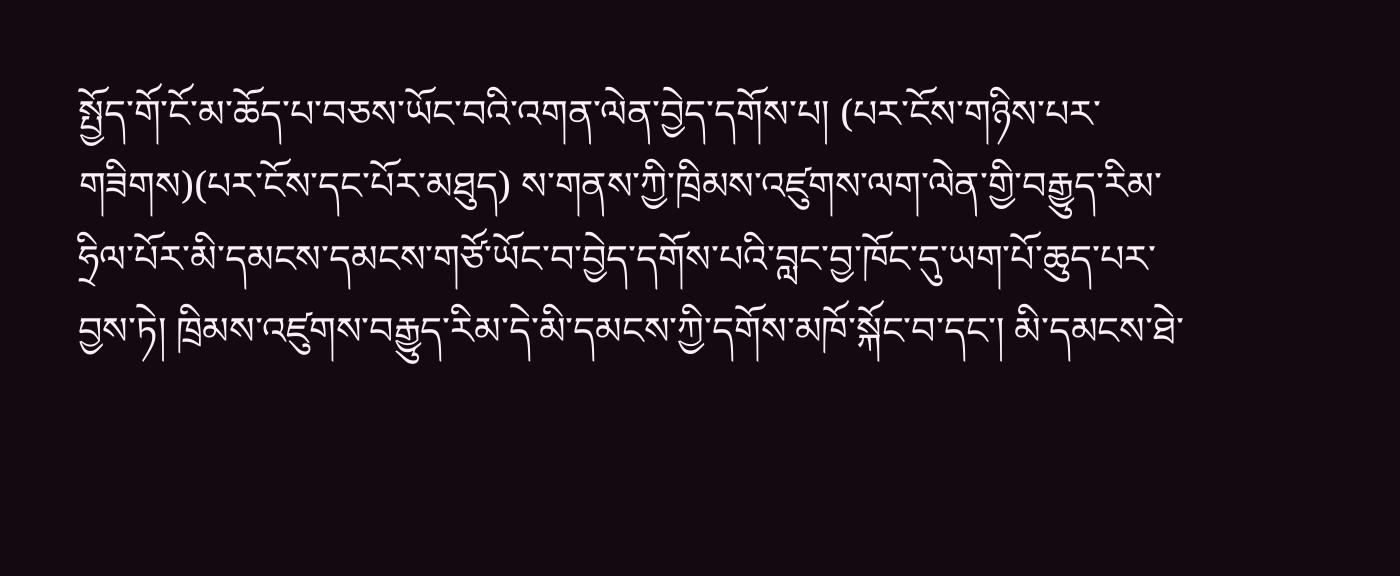སྤྱོད་གོ་ངོ་མ་ཆོད་པ་བཅས་ཡོང་བའི་འགན་ལེན་བྱེད་དགོས་པ། (པར་ངོས་གཉིས་པར་གཟིགས)(པར་ངོས་དང་པོར་མཐུད) ས་གནས་ཀྱི་ཁྲིམས་འཛུགས་ལག་ལེན་གྱི་བརྒྱུད་རིམ་ཧྲིལ་པོར་མི་དམངས་དམངས་གཙོ་ཡོང་བ་བྱེད་དགོས་པའི་བླང་བྱ་ཁོང་དུ་ཡག་པོ་ཆུད་པར་བྱས་ཏེ། ཁྲིམས་འཛུགས་བརྒྱུད་རིམ་དེ་མི་དམངས་ཀྱི་དགོས་མཁོ་སྐོང་བ་དང་། མི་དམངས་ཐེ་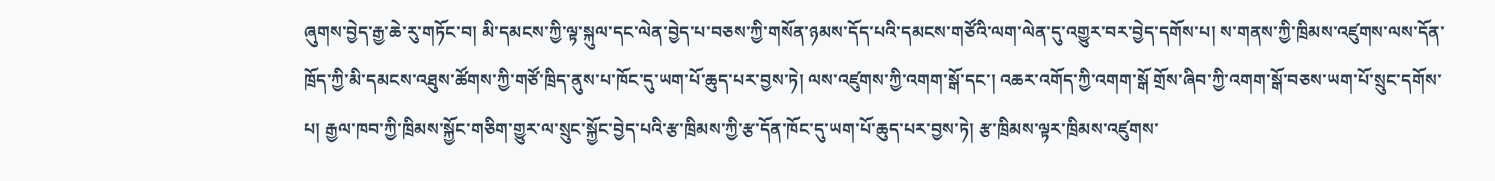ཞུགས་བྱེད་རྒྱ་ཆེ་རུ་གཏོང་བ། མི་དམངས་ཀྱི་ལྟ་སྐུལ་དང་ལེན་བྱེད་པ་བཅས་ཀྱི་གསོན་ཉམས་དོད་པའི་དམངས་གཙོའི་ལག་ལེན་དུ་འགྱུར་བར་བྱེད་དགོས་པ། ས་གནས་ཀྱི་ཁྲིམས་འཛུགས་ལས་དོན་ཁྲོད་ཀྱི་མི་དམངས་འཐུས་ཚོགས་ཀྱི་གཙོ་ཁྲིད་ནུས་པ་ཁོང་དུ་ཡག་པོ་ཆུད་པར་བྱས་ཏེ། ལས་འཛུགས་ཀྱི་འགག་སྒོ་དང་། འཆར་འགོད་ཀྱི་འགག་སྒོ གྲོས་ཞིབ་ཀྱི་འགག་སྒོ་བཅས་ཡག་པོ་སྲུང་དགོས་པ། རྒྱལ་ཁབ་ཀྱི་ཁྲིམས་སྐྱོང་གཅིག་གྱུར་ལ་སྲུང་སྐྱོང་བྱེད་པའི་རྩ་ཁྲིམས་ཀྱི་རྩ་དོན་ཁོང་དུ་ཡག་པོ་ཆུད་པར་བྱས་ཏེ། རྩ་ཁྲིམས་ལྟར་ཁྲིམས་འཛུགས་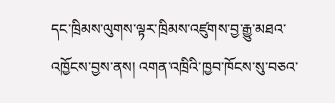དང་ཁྲིམས་ལུགས་ལྟར་ཁྲིམས་འཛུགས་བྱ་རྒྱུ་མཐའ་འཁྱོངས་བྱས་ནས། འགན་འཁྲིའི་ཁྱབ་ཁོངས་སུ་བཅའ་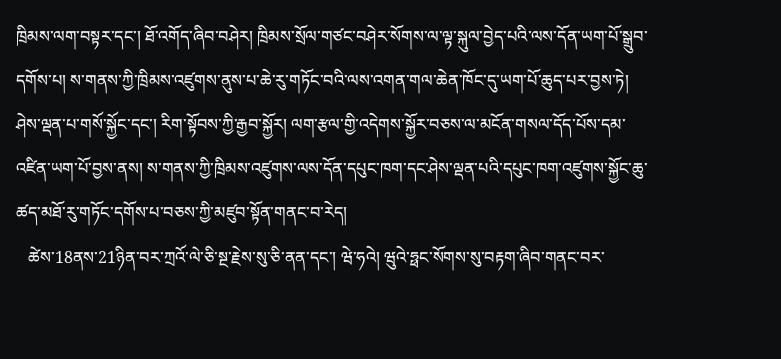ཁྲིམས་ལག་བསྟར་དང་། ཐོ་འགོད་ཞིབ་བཤེར། ཁྲིམས་སྲོལ་གཙང་བཤེར་སོགས་ལ་ལྟ་སྐུལ་བྱེད་པའི་ལས་དོན་ཡག་པོ་སྒྲུབ་དགོས་པ། ས་གནས་ཀྱི་ཁྲིམས་འཛུགས་ནུས་པ་ཆེ་རུ་གཏོང་བའི་ལས་འགན་གལ་ཆེན་ཁོང་དུ་ཡག་པོ་ཆུད་པར་བྱས་ཏེ། ཤེས་ལྡན་པ་གསོ་སྐྱོང་དང་། རིག་སྟོབས་ཀྱི་རྒྱབ་སྐྱོར། ལག་རྩལ་གྱི་འདེགས་སྐྱོར་བཅས་ལ་མངོན་གསལ་དོད་པོས་དམ་འཛིན་ཡག་པོ་བྱས་ནས། ས་གནས་ཀྱི་ཁྲིམས་འཛུགས་ལས་དོན་དཔུང་ཁག་དང་ཤེས་ལྡན་པའི་དཔུང་ཁག་འཛུགས་སྐྱོང་ཆུ་ཚད་མཐོ་རུ་གཏོང་དགོས་པ་བཅས་ཀྱི་མཛུབ་སྟོན་གནང་བ་རེད།
   ཚེས་18ནས་21ཉིན་བར་ཀྲའོ་ལེ་ཅི་སྔ་རྗེས་སུ་ཅི་ནན་དང་། ཝེ་ཧའེ། ཝུའེ་ཧྥང་སོགས་སུ་བརྟག་ཞིབ་གནང་བར་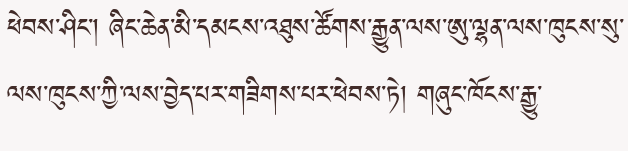ཕེབས་ཤིང་། ཞིང་ཆེན་མི་དམངས་འཐུས་ཚོགས་རྒྱུན་ལས་ཨུ་ལྷན་ལས་ཁུངས་སུ་ལས་ཁུངས་ཀྱི་ལས་བྱེད་པར་གཟིགས་པར་ཕེབས་ཏེ། གཞུང་ཁོངས་རྒྱུ་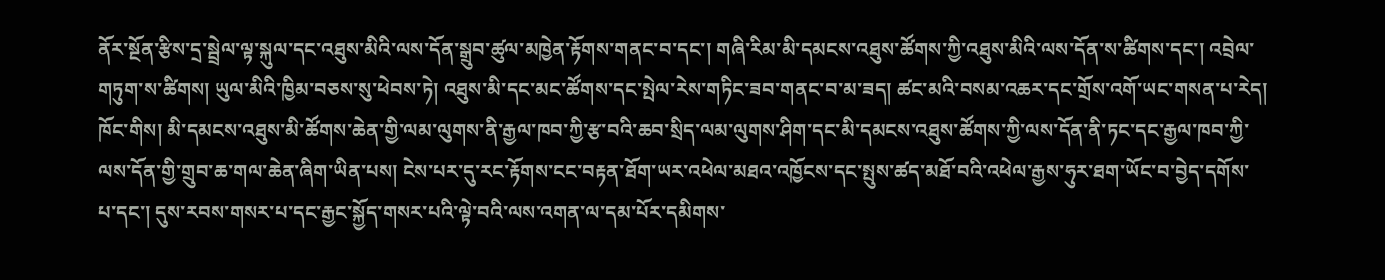ནོར་སྔོན་རྩིས་དྲ་སྦྲེལ་ལྟ་སྐུལ་དང་འཐུས་མིའི་ལས་དོན་སྒྲུབ་ཚུལ་མཁྱེན་རྟོགས་གནང་བ་དང་། གཞི་རིམ་མི་དམངས་འཐུས་ཚོགས་ཀྱི་འཐུས་མིའི་ལས་དོན་ས་ཚིགས་དང་། འབྲེལ་གཏུག་ས་ཚིགས། ཡུལ་མིའི་ཁྱིམ་བཅས་སུ་ཕེབས་ཏེ། འཐུས་མི་དང་མང་ཚོགས་དང་སྤེལ་རེས་གཏིང་ཟབ་གནང་བ་མ་ཟད། ཚང་མའི་བསམ་འཆར་དང་གྲོས་འགོ་ཡང་གསན་པ་རེད། ཁོང་གིས། མི་དམངས་འཐུས་མི་ཚོགས་ཆེན་གྱི་ལམ་ལུགས་ནི་རྒྱལ་ཁབ་ཀྱི་རྩ་བའི་ཆབ་སྲིད་ལམ་ལུགས་ཤིག་དང་མི་དམངས་འཐུས་ཚོགས་ཀྱི་ལས་དོན་ནི་ཏང་དང་རྒྱལ་ཁབ་ཀྱི་ལས་དོན་གྱི་གྲུབ་ཆ་གལ་ཆེན་ཞིག་ཡིན་པས། ངེས་པར་དུ་རང་རྟོགས་ངང་བརྟན་ཐོག་ཡར་འཕེལ་མཐའ་འཁྱོངས་དང་སྤུས་ཚད་མཐོ་བའི་འཕེལ་རྒྱས་ཧུར་ཐག་ཡོང་བ་བྱེད་དགོས་པ་དང་། དུས་རབས་གསར་པ་དང་རྒྱང་སྐྱོད་གསར་པའི་ལྟེ་བའི་ལས་འགན་ལ་དམ་པོར་དམིགས་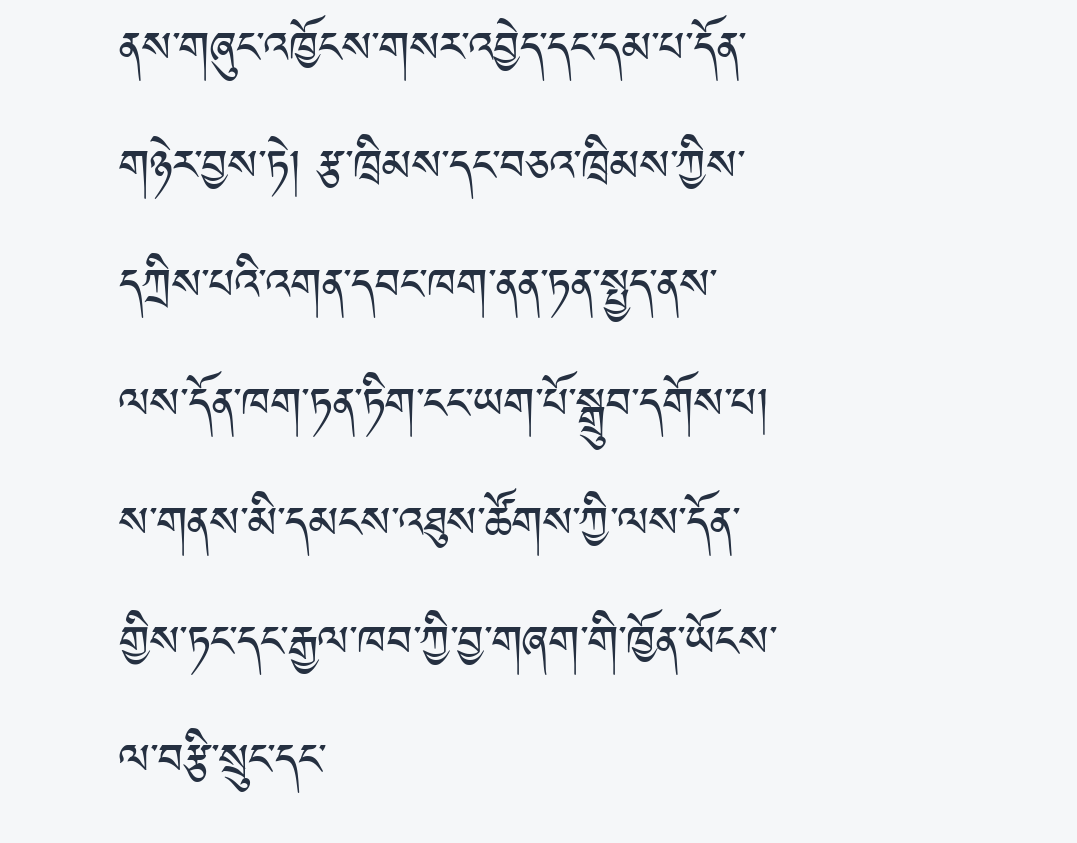ནས་གཞུང་འཁྱོངས་གསར་འབྱེད་དང་དམ་པ་དོན་གཉེར་བྱས་ཏེ། རྩ་ཁྲིམས་དང་བཅའ་ཁྲིམས་ཀྱིས་དཀྲིས་པའི་འགན་དབང་ཁག་ནན་ཏན་སྤྱད་ནས་ལས་དོན་ཁག་ཏན་ཏིག་ངང་ཡག་པོ་སྒྲུབ་དགོས་པ། ས་གནས་མི་དམངས་འཐུས་ཚོགས་ཀྱི་ལས་དོན་གྱིས་ཏང་དང་རྒྱལ་ཁབ་ཀྱི་བྱ་གཞག་གི་ཁྱོན་ཡོངས་ལ་བརྩི་སྲུང་དང་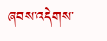ཞབས་འདེགས་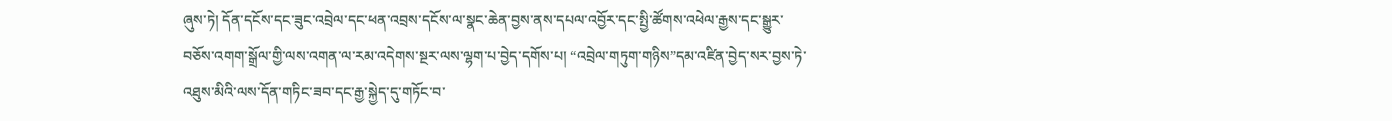ཞུས་ཏེ། དོན་དངོས་དང་ཟུང་འབྲེལ་དང་ཕན་འབྲས་དངོས་ལ་སྣང་ཆེན་བྱས་ནས་དཔལ་འབྱོར་དང་སྤྱི་ཚོགས་འཕེལ་རྒྱས་དང་སྒྱུར་བཅོས་འགག་སྒྲོལ་གྱི་ལས་འགན་ལ་རམ་འདེགས་སྔར་ལས་ལྷག་པ་བྱེད་དགོས་པ། “འབྲེལ་གཏུག་གཉིས”དམ་འཛིན་བྱེད་སར་བྱས་ཏེ་འཐུས་མིའི་ལས་དོན་གཏིང་ཟབ་དང་རྒྱ་སྐྱེད་དུ་གཏོང་བ་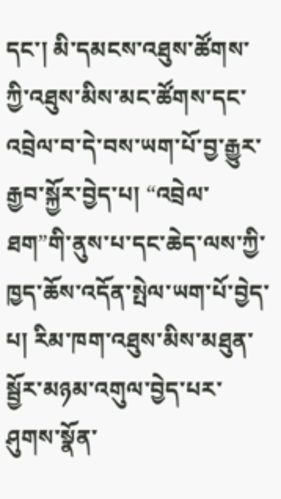དང་། མི་དམངས་འཐུས་ཚོགས་ཀྱི་འཐུས་མིས་མང་ཚོགས་དང་འབྲེལ་བ་དེ་བས་ཡག་པོ་བྱ་རྒྱུར་རྒྱབ་སྐྱོར་བྱེད་པ། “འབྲེལ་ཐག”གི་ནུས་པ་དང་ཆེད་ལས་ཀྱི་ཁྱད་ཆོས་འདོན་སྤེལ་ཡག་པོ་བྱེད་པ། རིམ་ཁག་འཐུས་མིས་མཐུན་སྦྱོར་མཉམ་འགུལ་བྱེད་པར་ཤུགས་སྣོན་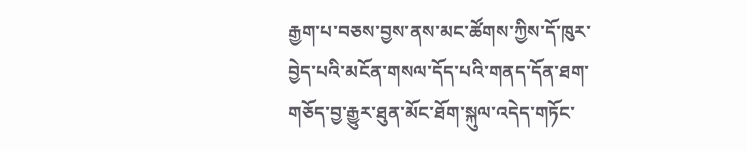རྒྱག་པ་བཅས་བྱས་ནས་མང་ཚོགས་ཀྱིས་དོ་ཁུར་བྱེད་པའི་མངོན་གསལ་དོད་པའི་གནད་དོན་ཐག་གཅོད་བྱ་རྒྱུར་ཐུན་མོང་ཐོག་སྐུལ་འདེད་གཏོང་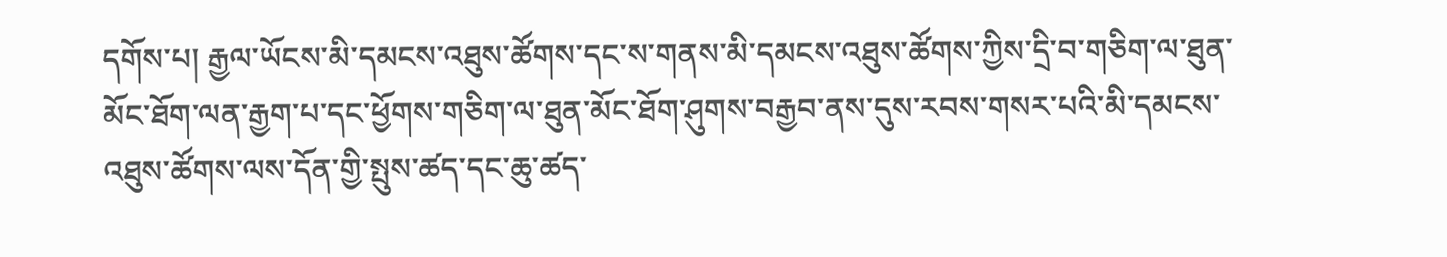དགོས་པ། རྒྱལ་ཡོངས་མི་དམངས་འཐུས་ཚོགས་དང་ས་གནས་མི་དམངས་འཐུས་ཚོགས་ཀྱིས་དྲི་བ་གཅིག་ལ་ཐུན་མོང་ཐོག་ལན་རྒྱག་པ་དང་ཕྱོགས་གཅིག་ལ་ཐུན་མོང་ཐོག་ཤུགས་བརྒྱབ་ནས་དུས་རབས་གསར་པའི་མི་དམངས་འཐུས་ཚོགས་ལས་དོན་གྱི་སྤུས་ཚད་དང་ཆུ་ཚད་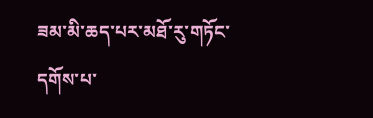ཟམ་མི་ཆད་པར་མཐོ་རུ་གཏོང་དགོས་པ་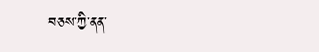བཅས་ཀྱི་ནན་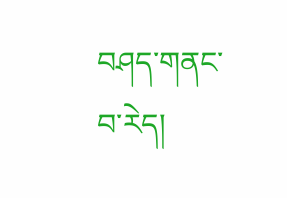བཤད་གནང་བ་རེད།